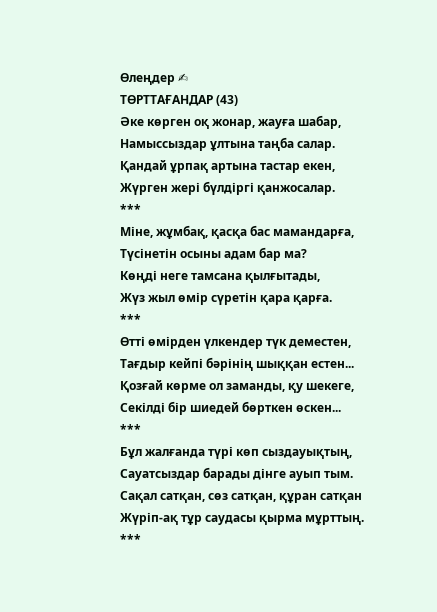Өлеңдер ✍
ТӨРТТАҒАНДАР (43)
Әке көрген оқ жонар, жауға шабар,
Намыссыздар ұлтына таңба салар.
Қандай ұрпақ артына тастар екен,
Жүрген жері бүлдіргі қанжосалар.
***
Міне, жұмбақ, қасқа бас мамандарға,
Түсінетін осыны адам бар ма?
Көңді неге тамсана қылғытады,
Жүз жыл өмір сүретін қара қарға.
***
Өтті өмірден үлкендер түк деместен,
Тағдыр кейпі бәрінің шыққан естен...
Қозғай көрме ол заманды, қу шекеге,
Секілді бір шиедей бөрткен өскен...
***
Бұл жалғанда түрі көп сыздауықтың,
Сауатсыздар барады дінге ауып тым.
Сақал сатқан, сөз сатқан, құран сатқан
Жүріп-ақ тұр саудасы қырма мұрттың.
***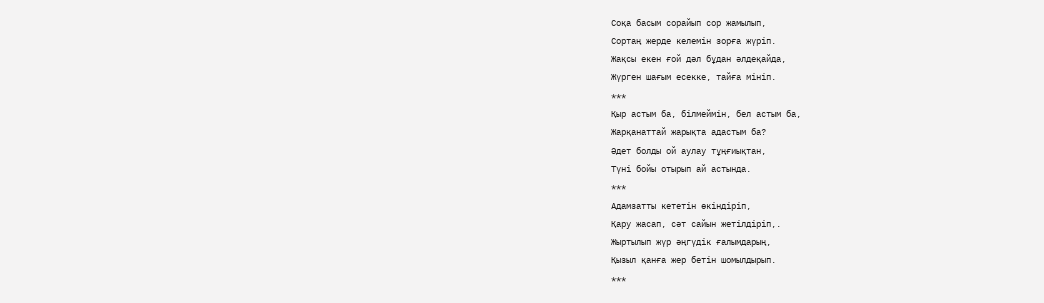Соқа басым сорайып сор жамылып,
Сортаң жерде келемін зорға жүріп.
Жақсы екен ғой дәл бұдан әлдеқайда,
Жүрген шағым есекке, тайға мініп.
***
Қыр астым ба, білмеймін, бел астым ба,
Жарқанаттай жарықта адастым ба?
Әдет болды ой аулау тұңғиықтан,
Түні бойы отырып ай астында.
***
Адамзатты кететін өкіндіріп,
Қару жасап, сәт сайын жетілдіріп,.
Жыртылып жүр әңгүдік ғалымдарың,
Қызыл қанға жер бетін шомылдырып.
***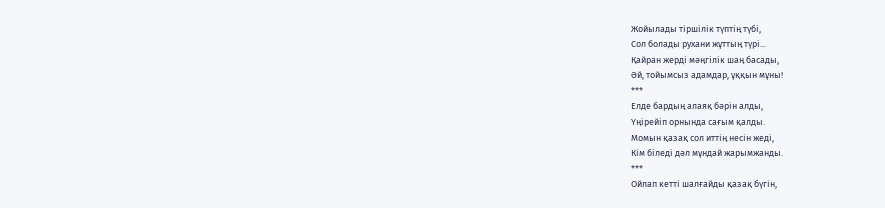Жойылады тіршілік түптің түбі,
Сол болады рухани жұттың түрі...
Қайран жерді мәңгілік шаң басады,
Әй, тойымсыз адамдар, ұққын мұны!
***
Елде бардың алаяқ бәрін алды,
Үңірейіп орнында сағым қалды.
Момын қазақ сол иттің несін жеді,
Кім біледі дәл мұндай жарымжанды.
***
Ойлап кетті шалғайды қазақ бүгін,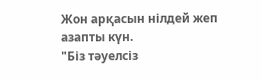Жон арқасын нілдей жеп азапты күн.
"Біз тәуелсіз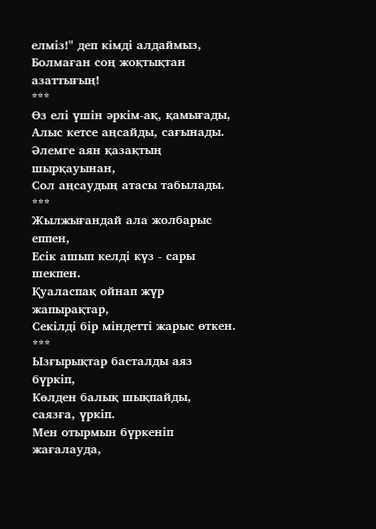елміз!" деп кімді алдаймыз,
Болмаған соң жоқтықтан азаттығың!
***
Өз елі үшін әркім-ақ, қамығады,
Алыс кетсе аңсайды, сағынады.
Әлемге аян қазақтың шырқауынан,
Сол аңсаудың атасы табылады.
***
Жылжығандай ала жолбарыс еппен,
Есік ашып келді күз - сары шекпен.
Қуаласпақ ойнап жүр жапырақтар,
Секілді бір міндетті жарыс өткен.
***
Ызғырықтар басталды аяз бүркіп,
Көлден балық шықпайды, саязға, үркіп.
Мен отырмын бүркеніп жағалауда,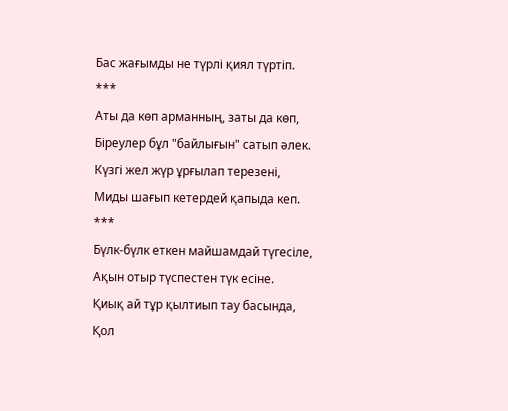Бас жағымды не түрлі қиял түртіп.
***
Аты да көп арманның, заты да көп,
Біреулер бұл "байлығын" сатып әлек.
Күзгі жел жүр ұрғылап терезені,
Миды шағып кетердей қапыда кеп.
***
Бүлк-бүлк еткен майшамдай түгесіле,
Ақын отыр түспестен түк есіне.
Қиық ай тұр қылтиып тау басында,
Қол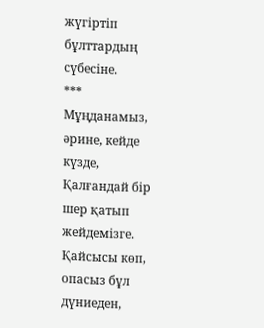жүгіртіп бұлттардың сүбесіне.
***
Мұңданамыз, әрине, кейде күзде,
Қалғандай бір шер қатып жейдемізге.
Қайсысы көп, опасыз бұл дүниеден,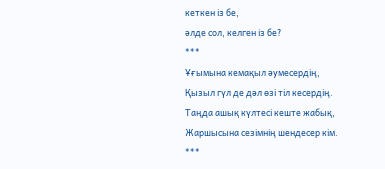кеткен із бе,
әлде сол, келген із бе?
***
Ұғымына кемақыл әумесердің,
Қызыл гүл де дәл өзі тіл кесердің.
Таңда ашық күлтесі кеште жабық,
Жаршысына сезімнің шендесер кім.
***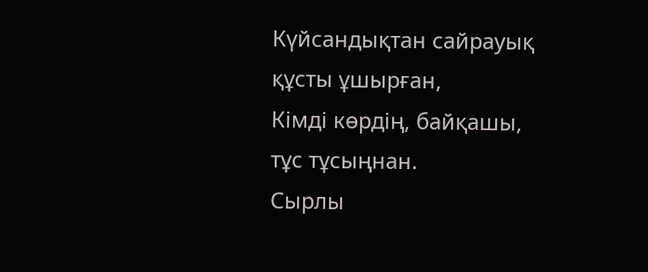Күйсандықтан сайрауық құсты ұшырған,
Кімді көрдің, байқашы, тұс тұсыңнан.
Сырлы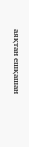аяқтан ешқашан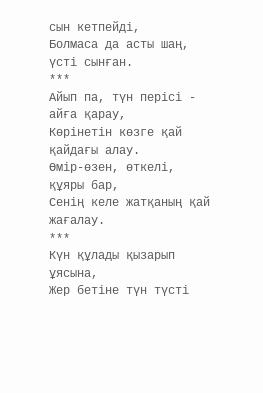сын кетпейді,
Болмаса да асты шаң, үсті сынған.
***
Айып па, түн перісі - айға қарау,
Көрінетін көзге қай қайдағы алау.
Өмір-өзен, өткелі, құяры бар,
Сенің келе жатқаның қай жағалау.
***
Күн құлады қызарып ұясына,
Жер бетіне түн түсті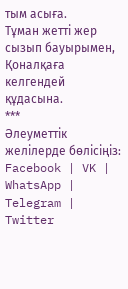тым асыға.
Тұман жетті жер сызып бауырымен,
Қоналқаға келгендей құдасына.
***
Әлеуметтік желілерде бөлісіңіз:
Facebook | VK | WhatsApp | Telegram | Twitter